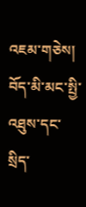འཇམ་གཅེས།
བོད་མི་མང་སྤྱི་འཐུས་དང་སྲིད་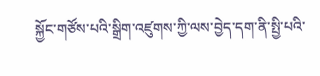སྐྱོང་གཙོས་པའི་སྒྲིག་འཛུགས་ཀྱི་ལས་བྱེད་དག་ནི་སྤྱི་པའི་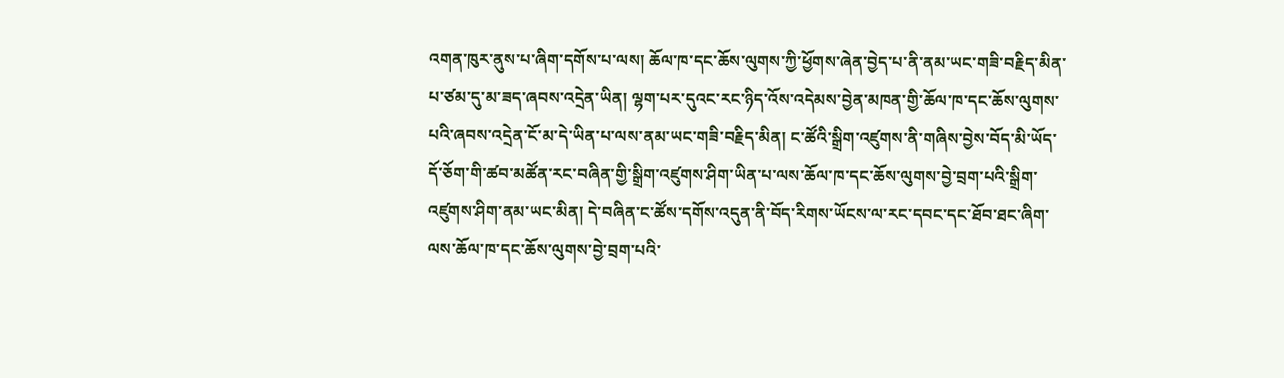འགན་ཁུར་ནུས་པ་ཞིག་དགོས་པ་ལས། ཆོལ་ཁ་དང་ཆོས་ལུགས་ཀྱི་ཕྱོགས་ཞེན་བྱེད་པ་ནི་ནམ་ཡང་གཟི་བརྗིད་མིན་པ་ཙམ་དུ་མ་ཟད་ཞབས་འདྲེན་ཡིན། ལྷག་པར་དུའང་རང་ཉིད་འོས་འདེམས་བྱེན་མཁན་གྱི་ཆོལ་ཁ་དང་ཆོས་ལུགས་པའི་ཞབས་འདྲེན་ངོ་མ་དེ་ཡིན་པ་ལས་ནམ་ཡང་གཟི་བརྗིད་མིན། ང་ཚོའི་སྒྲིག་འཛུགས་ནི་གཞིས་བྱེས་བོད་མི་ཡོད་དོ་ཅོག་གི་ཚབ་མཚོན་རང་བཞིན་གྱི་སྒྲིག་འཛུགས་ཤིག་ཡིན་པ་ལས་ཆོལ་ཁ་དང་ཆོས་ལུགས་བྱེ་བྲག་པའི་སྒྲིག་འཛུགས་ཤིག་ནམ་ཡང་མིན། དེ་བཞིན་ང་ཚོས་དགོས་འདུན་ནི་བོད་རིགས་ཡོངས་ལ་རང་དབང་དང་ཐོབ་ཐང་ཞིག་ལས་ཆོལ་ཁ་དང་ཆོས་ལུགས་བྱེ་བྲག་པའི་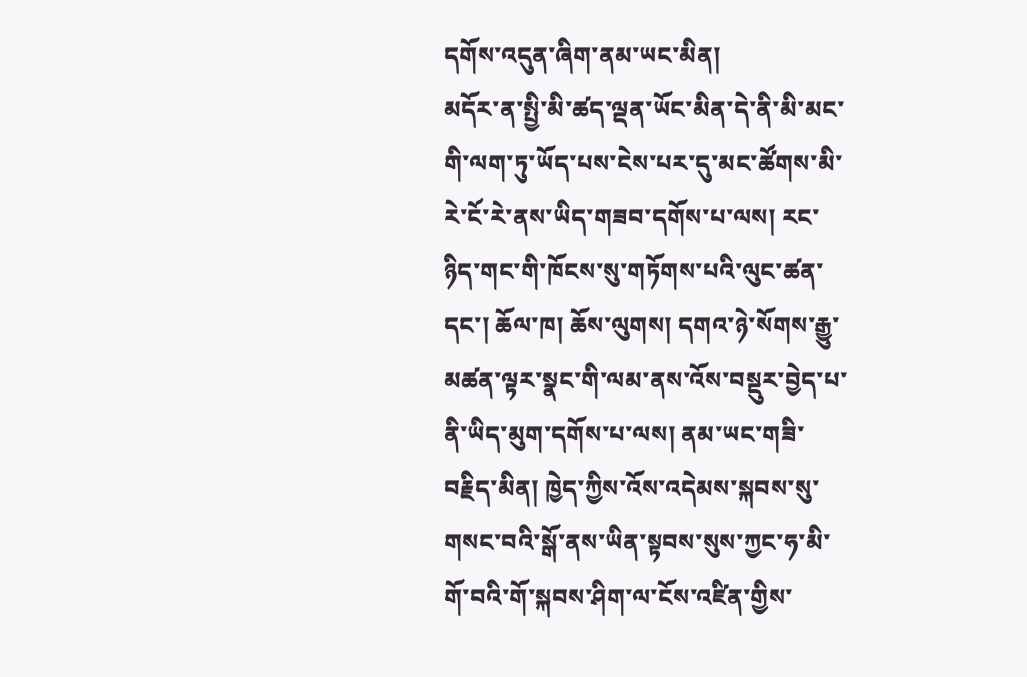དགོས་འདུན་ཞིག་ནམ་ཡང་མིན།
མདོར་ན་སྤྱི་མི་ཚད་ལྡན་ཡོང་མིན་དེ་ནི་མི་མང་གི་ལག་ཏུ་ཡོད་པས་ངེས་པར་དུ་མང་ཚོགས་མི་རེ་ངོ་རེ་ནས་ཡིད་གཟབ་དགོས་པ་ལས། རང་ཉིད་གང་གི་ཁོངས་སུ་གཏོགས་པའི་ལུང་ཚན་དང་། ཆོལ་ཁ། ཆོས་ལུགས། དགའ་ཉེ་སོགས་རྒྱུ་མཚན་ལྟར་སྣང་གི་ལམ་ནས་འོས་བསྡུར་བྱེད་པ་ནི་ཡིད་མུག་དགོས་པ་ལས། ནམ་ཡང་གཟི་བརྗིད་མིན། ཁྱེད་ཀྱིས་འོས་འདེམས་སྐབས་སུ་གསང་བའི་སྒོ་ནས་ཡིན་སྟབས་སུས་ཀྱང་ཧ་མི་གོ་བའི་གོ་སྐབས་ཤིག་ལ་ངོས་འཛིན་གྱིས་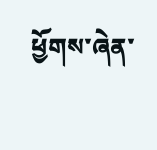ཕྱོགས་ཞེན་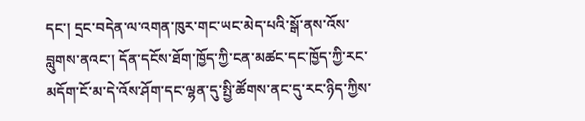དང་། དྲང་བདེན་ལ་འགན་ཁུར་གང་ཡང་མེད་པའི་སྒོ་ནས་འོས་བླུགས་ནའང་། དོན་དངོས་ཐོག་ཁྱོད་ཀྱི་ངན་མཚང་དང་ཁྱོད་ཀྱི་རང་མདོག་ངོ་མ་དེ་འོས་ཤོག་དང་ལྷན་དུ་སྤྱི་ཚོགས་ནང་དུ་རང་ཉིད་ཀྱིས་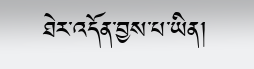ཐེར་འདོན་བྱས་པ་ཡིན།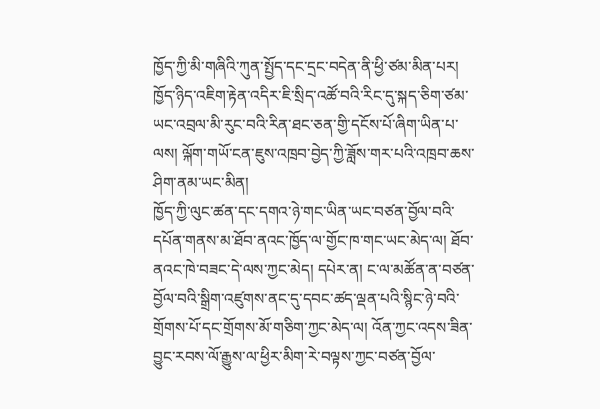ཁྱོད་ཀྱི་མི་གཞིའི་ཀུན་སྤྱོད་དང་དྲང་བདེན་ནི་ཕྱི་ཙམ་མིན་པར། ཁྱོད་ཉིད་འཇིག་རྟེན་འདིར་ཇི་སྲིད་འཚོ་བའི་རིང་དུ་སྐད་ཅིག་ཙམ་ཡང་འབྲལ་མི་རུང་བའི་རིན་ཐང་ཅན་གྱི་དངོས་པོ་ཞིག་ཡིན་པ་ལས། ལྐོག་གཡོ་ངན་ཇུས་འཁྲབ་བྱེད་ཀྱི་ཟློས་གར་པའི་འཁྲབ་ཆས་ཤིག་ནམ་ཡང་མིན།
ཁྱོད་ཀྱི་ལུང་ཚན་དང་དགའ་ཉེ་གང་ཡིན་ཡང་བཙན་བྱོལ་བའི་དཔོན་གནས་མ་ཐོབ་ནའང་ཁྱོད་ལ་གྱོང་ཁ་གང་ཡང་མེད་ལ། ཐོབ་ནའང་ཁེ་བཟང་དེ་ལས་ཀྱང་མེད། དཔེར་ན། ང་ལ་མཚོན་ན་བཙན་བྱོལ་བའི་སྒྲིག་འཛུགས་ནང་དུ་དབང་ཚད་ལྡན་པའི་སྙིང་ཉེ་བའི་གྲོགས་པོ་དང་གྲོགས་མོ་གཅིག་ཀྱང་མེད་ལ། འོན་ཀྱང་འདས་ཟིན་བྱུང་རབས་ལོ་རྒྱུས་ལ་ཕྱིར་མིག་རེ་བལྟས་ཀྱང་བཙན་བྱོལ་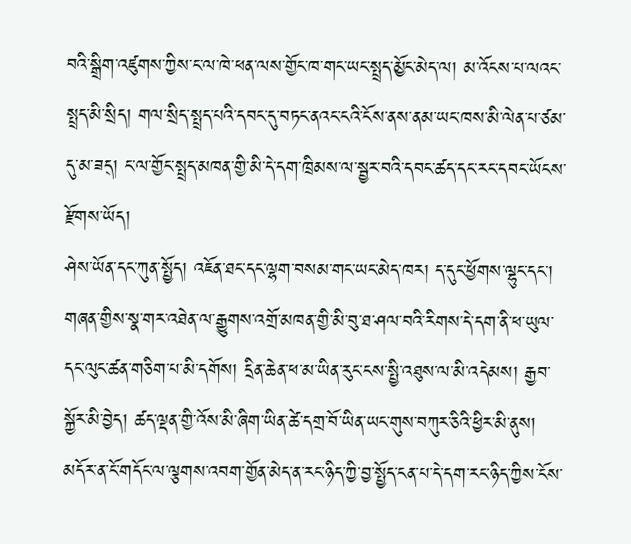བའི་སྒྲིག་འཛུགས་ཀྱིས་ང་ལ་ཁེ་ཕན་ལས་གྱོང་ཁ་གང་ཡང་སྤྲད་མྱོང་མེད་ལ། མ་འོངས་པ་ལའང་སྤྲད་མི་སྲིད། གལ་སྲིད་སྤྲད་པའི་དབང་དུ་བཏང་ནའང་ངའི་ངོས་ནས་ནམ་ཡང་ཁས་མི་ལེན་པ་ཙམ་དུ་མ་ཟད྄། ང་ལ་གྱོང་སྤྲད་མཁན་གྱི་མི་དེ་དག་ཁྲིམས་ལ་སྦྱར་བའི་དབང་ཚད་དང་རང་དབང་ཡོངས་རྫོགས་ཡོད།
ཤེས་ཡོན་དང་ཀུན་སྤྱོད། འཇོན་ཐང་དང་ལྷག་བསམ་གང་ཡང་མེད་ཁར། ད་དུང་ཕྱོགས་ལྷུང་དང་། གཞན་གྱིས་སྣ་གར་འཐེན་ལ་རྒྱུགས་འགྲོ་མཁན་གྱི་མི་བུ་ཐ་ཤལ་བའི་རིགས་དེ་དག་ནི་ཕ་ཡུལ་དང་ལུང་ཚན་གཅིག་པ་མི་དགོས། དྲིན་ཆེན་ཕ་མ་ཡིན་རུང་ངས་སྤྱི་འཐུས་ལ་མི་འདེམས། རྒྱབ་སྐྱོར་མི་བྱེད། ཚད་ལྡན་གྱི་འོས་མི་ཞིག་ཡིན་ཚེ་དགྲ་བོ་ཡིན་ཡང་གུས་བཀུར་ཅིའི་ཕྱིར་མི་ནུས། མདོར་ན་ངོ་གདོང་ལ་ལྕགས་འབག་གྱོན་མེད་ན་རང་ཉིད་ཀྱི་བྱ་སྤྱོད་ངན་པ་དེ་དག་རང་ཉིད་ཀྱིས་ངོས་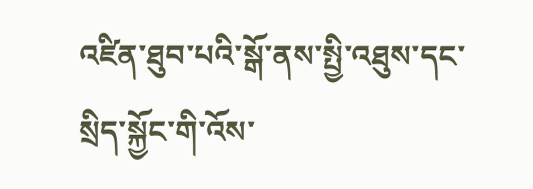འཛིན་ཐུབ་པའི་སྒོ་ནས་སྤྱི་འཐུས་དང་སྲིད་སྐྱོང་གི་འོས་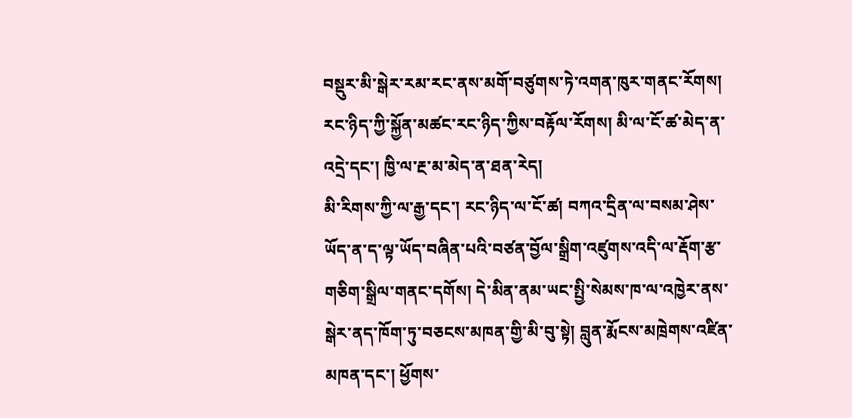བསྡུར་མི་སྒེར་རམ་རང་ནས་མགོ་བཙུགས་ཏེ་འགན་ཁུར་གནང་རོགས། རང་ཉིད་ཀྱི་སྐྱོན་མཚང་རང་ཉིད་ཀྱིས་བརྟོལ་རོགས། མི་ལ་ངོ་ཚ་མེད་ན་འདྲེ་དང་། ཁྱི་ལ་རྔ་མ་མེད་ན་ཐན་རེད།
མི་རིགས་ཀྱི་ལ་རྒྱ་དང་། རང་ཉིད་ལ་ངོ་ཚ། བཀའ་དྲིན་ལ་བསམ་ཤེས་ཡོད་ན་ད་ལྟ་ཡོད་བཞིན་པའི་བཙན་བྱོལ་སྒྲིག་འཛུགས་འདི་ལ་རྡོག་རྩ་གཅིག་སྒྲིལ་གནང་དགོས། དེ་མིན་ནམ་ཡང་སྤྱི་སེམས་ཁ་ལ་འཁྱེར་ནས་སྒེར་ནད་ཁོག་ཏུ་བཅངས་མཁན་གྱི་མི་བུ་སྟེ། བླུན་རྨོངས་མཁྲེགས་འཛིན་མཁན་དང་། ཕྱོགས་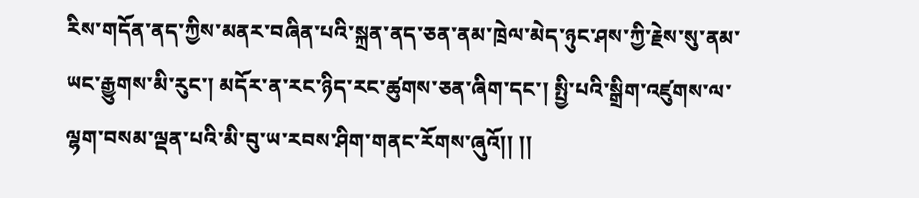རིས་གདོན་ནད་ཀྱིས་མནར་བཞིན་པའི་སྐྲན་ནད་ཅན་ནམ་ཁྲེལ་མེད་ཉུང་ཤས་ཀྱི་རྗེས་སུ་ནམ་ཡང་རྒྱུགས་མི་རུང་། མདོར་ན་རང་ཉིད་རང་ཚུགས་ཅན་ཞིག་དང་། སྤྱི་པའི་སྒྲིག་འཛུགས་ལ་ལྷག་བསམ་ལྡན་པའི་མི་བུ་ཡ་རབས་ཤིག་གནང་རོགས་ཞུའོ།། །།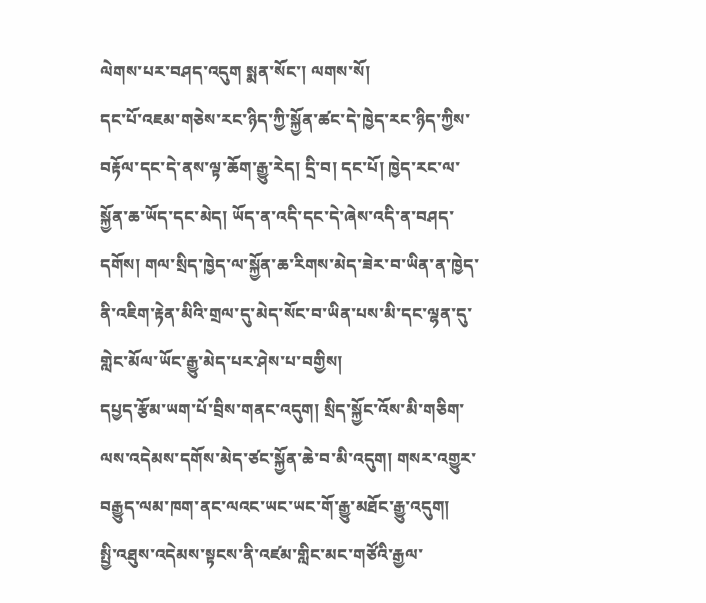ལེགས་པར་བཤད་འདུག སྨན་སོང་། ལགས་སོ།
དང་པོ་འཇམ་གཅེས་རང་ཉིད་ཀྱི་སྐྱོན་ཚང་དེ་ཁྱེད་རང་ཉིད་ཀྱིས་བརྟོལ་དང་དེ་ནས་ལྟ་ཆོག་རྒྱུ་རེད། དྲི་བ། དང་པོ། ཁྱེད་རང་ལ་སྐྱོན་ཆ་ཡོད་དང་མེད། ཡོད་ན་འདི་དང་དེ་ཞེས་འདི་ན་བཤད་དགོས། གལ་སྲིད་ཁྱེད་ལ་སྐྱོན་ཆ་རིགས་མེད་ཟེར་བ་ཡིན་ན་ཁྱེད་ནི་འཇིག་རྟེན་མིའི་གྲལ་དུ་མེད་སོང་བ་ཡིན་པས་མི་དང་ལྷན་དུ་གླེང་མོལ་ཡོང་རྒྱུ་མེད་པར་ཤེས་པ་བགྱིས།
དཔྱད་རྩོམ་ཡག་པོ་བྲིས་གནང་འདུག། སྲིད་སྐྱོང་འོས་མི་གཅིག་ལས་འདེམས་དགོས་མེད་ཙང་སྐྱོན་ཆེ་བ་མི་འདུག། གསར་འགྱུར་བརྒྱུད་ལམ་ཁག་ནང་ལའང་ཡང་ཡང་གོ་རྒྱུ་མཐོང་རྒྱུ་འདུག།
སྤྱི་འཐུས་འདེམས་སྟངས་ནི་འཛམ་གླིང་མང་གཙོའི་རྒྱལ་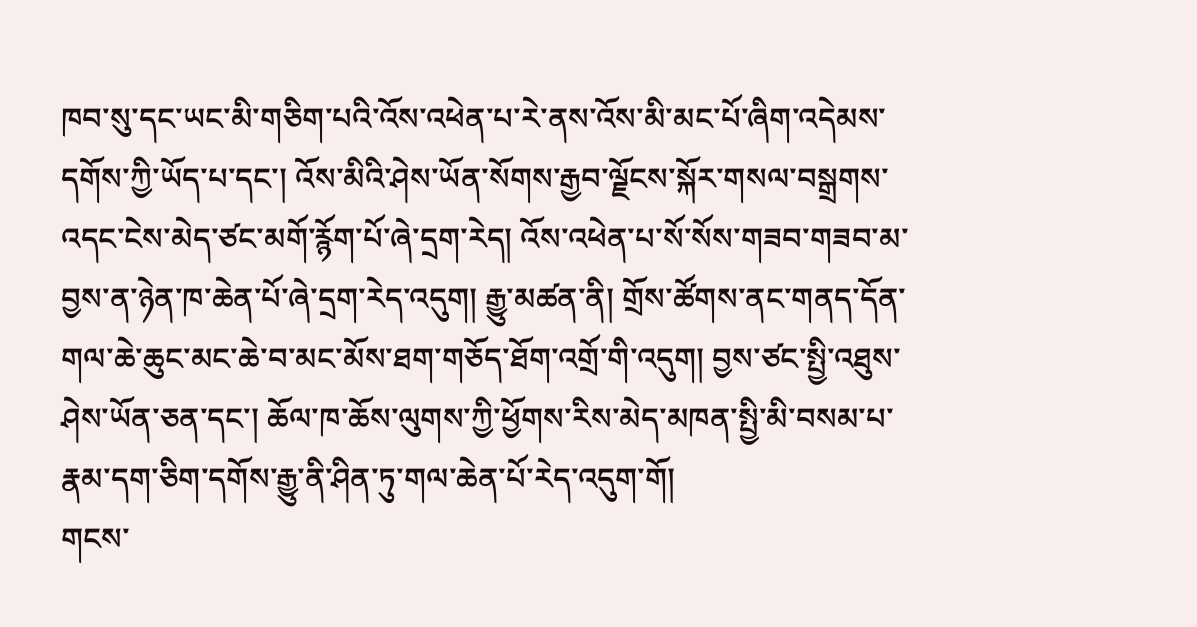ཁབ་སུ་དང་ཡང་མི་གཅིག་པའི་འོས་འཕེན་པ་རེ་ནས་འོས་མི་མང་པོ་ཞིག་འདེམས་དགོས་ཀྱི་ཡོད་པ་དང་། འོས་མིའི་ཤེས་ཡོན་སོགས་རྒྱབ་ལྗོངས་སྐོར་གསལ་བསྒྲགས་འདང་ངེས་མེད་ཙང་མགོ་རྙོག་པོ་ཞེ་དྲག་རེད། འོས་འཕེན་པ་སོ་སོས་གཟབ་གཟབ་མ་བྱས་ན་ཉེན་ཁ་ཆེན་པོ་ཞེ་དྲག་རེད་འདུག། རྒྱུ་མཚན་ནི། གྲོས་ཚོགས་ནང་གནད་དོན་གལ་ཆེ་ཆུང་མང་ཆེ་བ་མང་མོས་ཐག་གཅོད་ཐོག་འགྲོ་གི་འདུག། བྱས་ཙང་སྤྱི་འཐུས་ཤེས་ཡོན་ཅན་དང་། ཆོལ་ཁ་ཆོས་ལུགས་ཀྱི་ཕྱོགས་རིས་མེད་མཁན་སྤྱི་མི་བསམ་པ་རྣམ་དག་ཅིག་དགོས་རྒྱུ་ནི་ཤིན་ཏུ་གལ་ཆེན་པོ་རེད་འདུག་གོ།
གངས་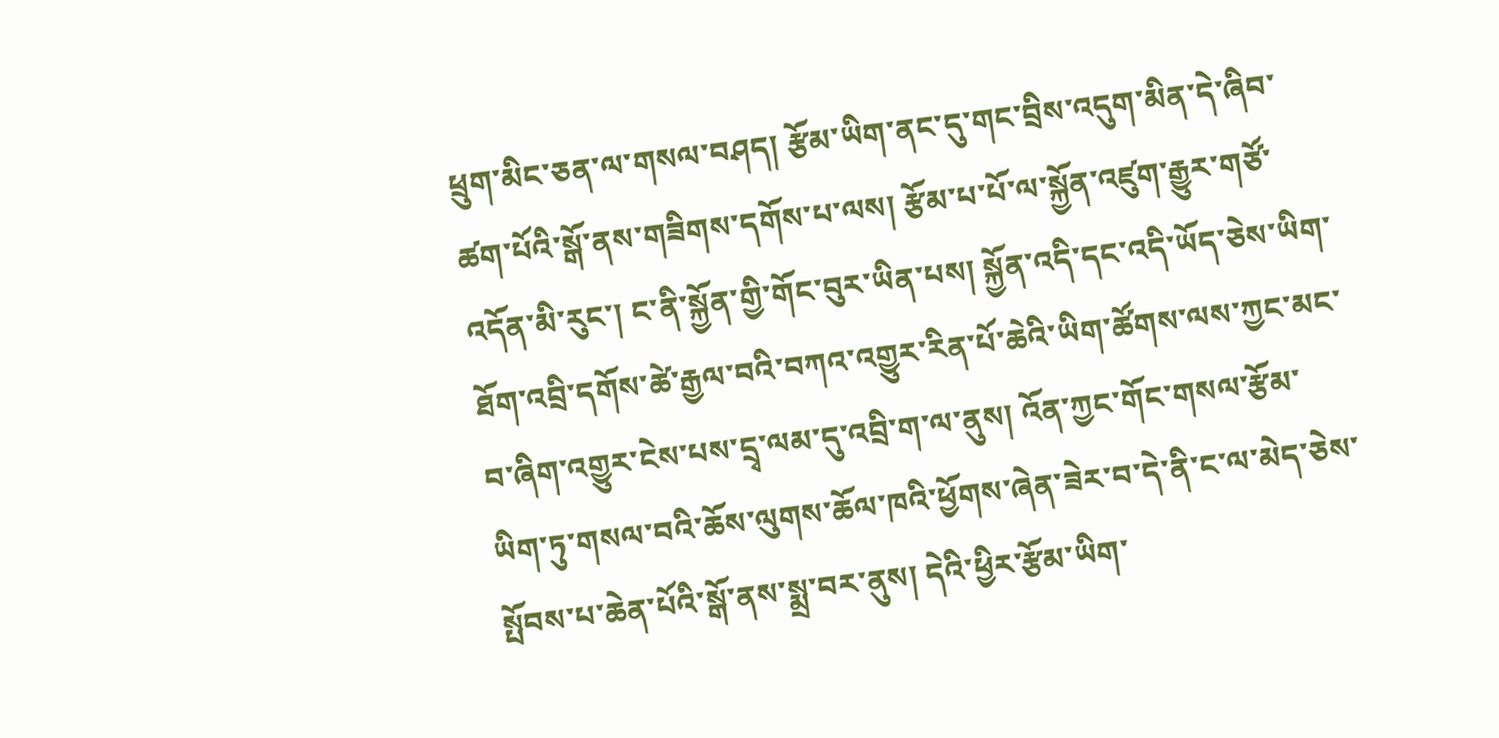ཕྲུག་མིང་ཅན་ལ་གསལ་བཤད། རྩོམ་ཡིག་ནང་དུ་གང་བྲིས་འདུག་མིན་དེ་ཞིབ་ཚག་པོའི་སྒོ་ནས་གཟིགས་དགོས་པ་ལས། རྩོམ་པ་པོ་ལ་སྐྱོན་འཛུག་རྒྱུར་གཙོ་འདོན་མི་རུང་། ང་ནི་སྐྱོན་གྱི་གོང་བུར་ཡིན་པས། སྐྱོན་འདི་དང་འདི་ཡོད་ཅེས་ཡིག་ཐོག་འབྲི་དགོས་ཚེ་རྒྱལ་བའི་བཀའ་འགྱུར་རིན་པོ་ཆེའི་ཡིག་ཚོགས་ལས་ཀྱང་མང་བ་ཞིག་འགྱུར་ངེས་པས་དྲྭ་ལམ་དུ་འབྲི་ག་ལ་ནུས། འོན་ཀྱང་གོང་གསལ་རྩོམ་ཡིག་ཏུ་གསལ་བའི་ཆོས་ལུགས་ཆོལ་ཁའི་ཕྱོགས་ཞེན་ཟེར་བ་དེ་ནི་ང་ལ་མེད་ཅེས་སྤོབས་པ་ཆེན་པོའི་སྒོ་ནས་སྨྲ་བར་ནུས། དེའི་ཕྱིར་རྩོམ་ཡིག་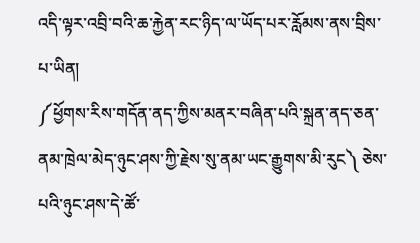འདི་ལྟར་འབྲི་བའི་ཆ་རྐྱེན་རང་ཉིད་ལ་ཡོད་པར་རློམས་ནས་བྲིས་པ་ཡིན།
༼ཕྱོགས་རིས་གདོན་ནད་ཀྱིས་མནར་བཞིན་པའི་སྐྲན་ནད་ཅན་ནམ་ཁྲེལ་མེད་ཉུང་ཤས་ཀྱི་རྗེས་སུ་ནམ་ཡང་རྒྱུགས་མི་རུང༽ ཅེས་པའི་ཉུང་ཤས་དེ་ཚོ་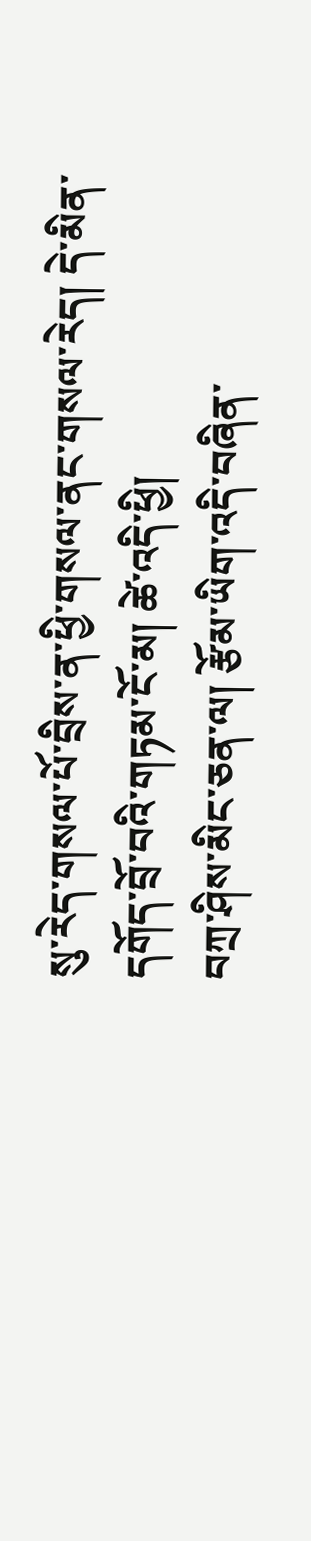སུ་རེད་གསལ་པོ་བྲིས་ན་ཕྱི་གསལ་ནང་གསལ་རེད། དེ་མིན་དགོད་བྲོ་བའི་གཏམ་ངོ་མ། ཚེ་འདི་ཕྱི།
བཀྲ་ཤིས་མིང་ཅན་ལ། རྩོམ་ཡིག་འདི་བཞིན་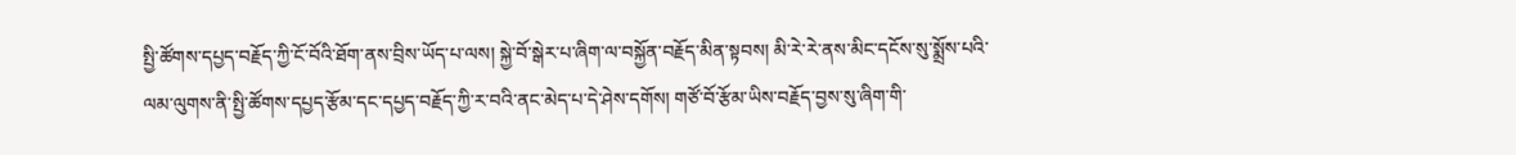སྤྱི་ཚོགས་དཔྱད་བརྗོད་ཀྱི་ངོ་བོའི་ཐོག་ནས་བྲིས་ཡོད་པ་ལས། སྐྱེ་བོ་སྒེར་པ་ཞིག་ལ་བསྐྱོན་བརྗོད་མིན་སྟབས། མི་རེ་རེ་ནས་མིང་དངོས་སུ་སྨྲོས་པའི་ལམ་ལུགས་ནི་སྤྱི་ཚོགས་དཔྱད་རྩོམ་དང་དཔྱད་བརྗོད་ཀྱི་ར་བའི་ནང་མེད་པ་དེ་ཤེས་དགོས། གཙོ་བོ་རྩོམ་ཡིས་བརྗོད་བྱས་སུ་ཞིག་གི་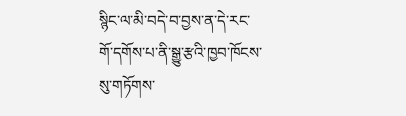སྙིང་ལ་མི་བདེ་བ་བྱས་ན་དེ་རང་གོ་དགོས་པ་ནི་སྒྱུ་རྩའི་ཁྱབ་ཁོངས་སུ་གཏོགས་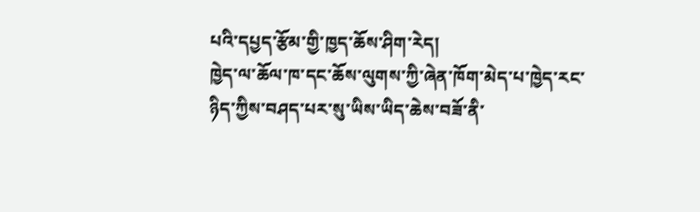པའི་དཔྱད་རྩོམ་གྱི་ཁྱད་ཆོས་ཤིག་རེད།
ཁྱེད་ལ་ཆོལ་ཁ་དང་ཆོས་ལུགས་ཀྱི་ཞེན་ཁོག་མེད་པ་ཁྱེད་རང་ཉིད་ཀྱིས་བཤད་པར་སུ་ཡིས་ཡིད་ཆེས་བཟོ་ནི་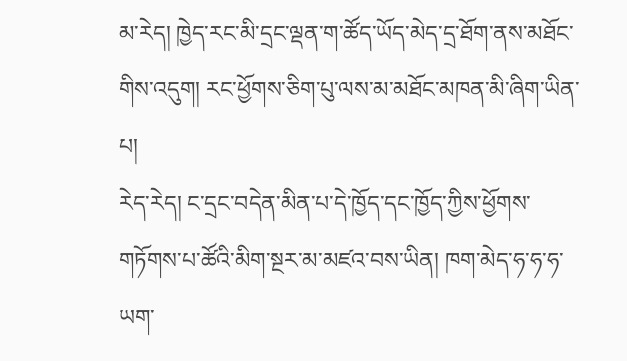མ་རེད། ཁྱེད་རང་མི་དྲང་ལྡན་ག་ཚོད་ཡོད་མེད་དྲ་ཐོག་ནས་མཐོང་གིས་འདུག། རང་ཕྱོགས་ཅིག་པུ་ལས་མ་མཐོང་མཁན་མི་ཞིག་ཡིན་པ།
རེད་རེད། ང་དྲང་བདེན་མིན་པ་དེ་ཁྱོད་དང་ཁྱོད་ཀྱིས་ཕྱོགས་གཏོགས་པ་ཚོའི་མིག་སྔར་མ་མཛའ་བས་ཡིན། ཁག་མེད་ཧ་ཧ་ཧ་
ཡག་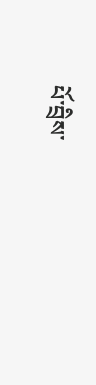པོ་བྲིས་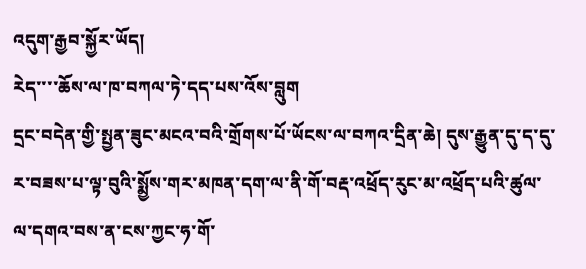འདུག་རྒྱབ་སྐྱོར་ཡོད།
རེད་་་་ཆོས་ལ་ཁ་བཀལ་ཏེ་དད་པས་འོས་བླུག
དྲང་བདེན་གྱི་སྤྱན་ཟུང་མངའ་བའི་གྲོགས་པོ་ཡོངས་ལ་བཀའ་དྲིན་ཆེ། དུས་རྒྱུན་དུ་ད་དུ་ར་བཟས་པ་ལྟ་བུའི་སྨྱོས་གར་མཁན་དག་ལ་ནི་གོ་བརྡ་འཕྲོད་རུང་མ་འཕྲོད་པའི་ཚུལ་ལ་དགའ་བས་ན་ངས་ཀྱང་ཧ་གོ་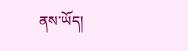ནས་ཡོད།